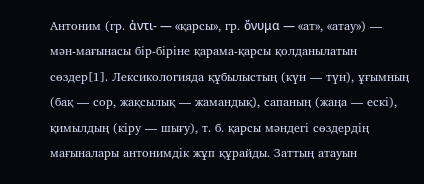Антоним (гр. ἀντι- — «қарсы», гр. ὄνυμα — «ат», «атау») — мән-мағынасы бір-біріне қарама-қарсы қолданылатын сөздер[1]. Лексикологияда құбылыстың (күн — түн), ұғымның (бақ — сор, жақсылық — жамандық), сапаның (жаңа — ескі), қимылдың (кіру — шығу), т. б. қарсы мәндегі сөздердің мағыналары антонимдік жұп құрайды. Заттың атауын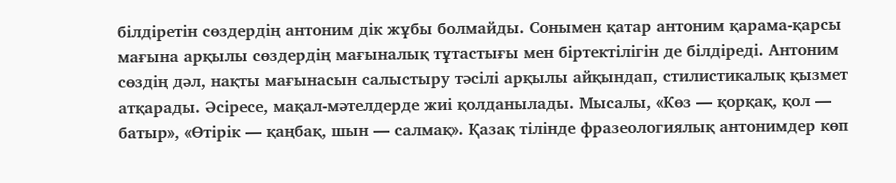білдіретін сөздердің антоним дік жұбы болмайды. Сонымен қатар антоним қарама-қарсы мағына арқылы сөздердің мағыналық тұтастығы мен біртектілігін де білдіреді. Антоним сөздің дәл, нақты мағынасын салыстыру тәсілі арқылы айқындап, стилистикалық қызмет атқарады. Әсіресе, мақал-мәтелдерде жиі қолданылады. Мысалы, «Көз — қорқақ, қол — батыр», «Өтірік — қаңбақ, шын — салмақ». Қазақ тілінде фразеологиялық антонимдер көп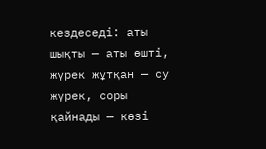кездеседі: аты шықты — аты өшті, жүрек жұтқан — су жүрек, соры қайнады — көзі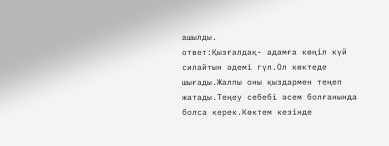ашылды.
ответ:Қызғалдақ- адамға көңіл күй силайтын әдемі гүл.Ол көктеде шығады.Жалпы оны қыздармен теңеп жатады.Теңеу себебі әсем болғанында болса керек.Көктем кезінде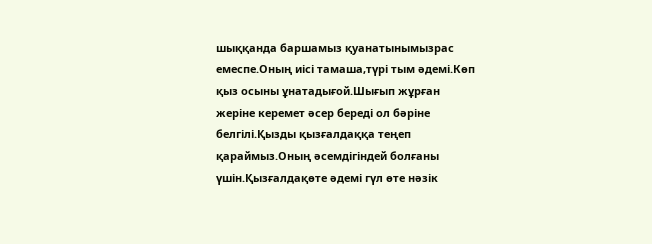шыққанда баршамыз қуанатынымызрас емеспе.Оның иісі тамаша,түрі тым әдемі.Көп қыз осыны ұнатадығой.Шығып жұрған жеріне керемет әсер береді ол бәріне белгілі.Қызды қызғалдаққа теңеп қараймыз.Оның әсемдігіндей болғаны үшін.Қызғалдақөте әдемі гүл өте нәзік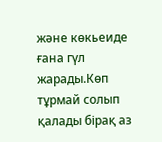және көкьеиде ғана гүл жарады.Көп тұрмай солып қалады бірақ аз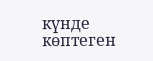күнде көптеген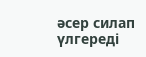әсер силап үлгереді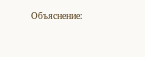Объяснение: